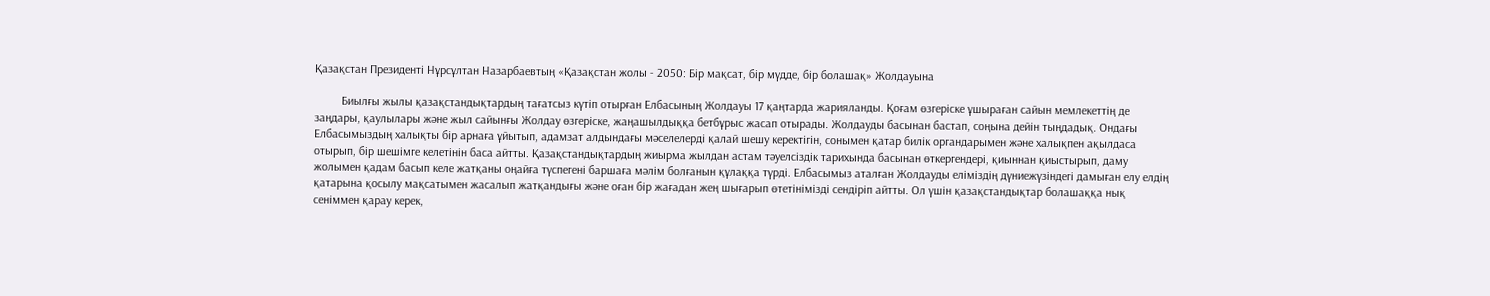Қазақстан Президенті Нұрсұлтан Назарбаевтың «Қазақстан жолы - 2050: Бір мақсат, бір мүдде, бір болашақ» Жолдауына

         Биылғы жылы қазақстандықтардың тағатсыз күтіп отырған Елбасының Жолдауы 17 қаңтарда жарияланды. Қоғам өзгеріске ұшыраған сайын мемлекеттің де заңдары, қаулылары және жыл сайынғы Жолдау өзгеріске, жаңашылдыққа бетбұрыс жасап отырады. Жолдауды басынан бастап, соңына дейін тыңдадық. Ондағы Елбасымыздың халықты бір арнаға ұйытып, адамзат алдындағы мәселелерді қалай шешу керектігін, сонымен қатар билік органдарымен және халықпен ақылдаса отырып, бір шешімге келетінін баса айтты. Қазақстандықтардың жиырма жылдан астам тәуелсіздік тарихында басынан өткергендері, қиыннан қиыстырып, даму жолымен қадам басып келе жатқаны оңайға түспегені баршаға мәлім болғанын құлаққа түрді. Елбасымыз аталған Жолдауды еліміздің дүниежүзіндегі дамыған елу елдің қатарына қосылу мақсатымен жасалып жатқандығы және оған бір жағадан жең шығарып өтетінімізді сендіріп айтты. Ол үшін қазақстандықтар болашаққа нық сеніммен қарау керек,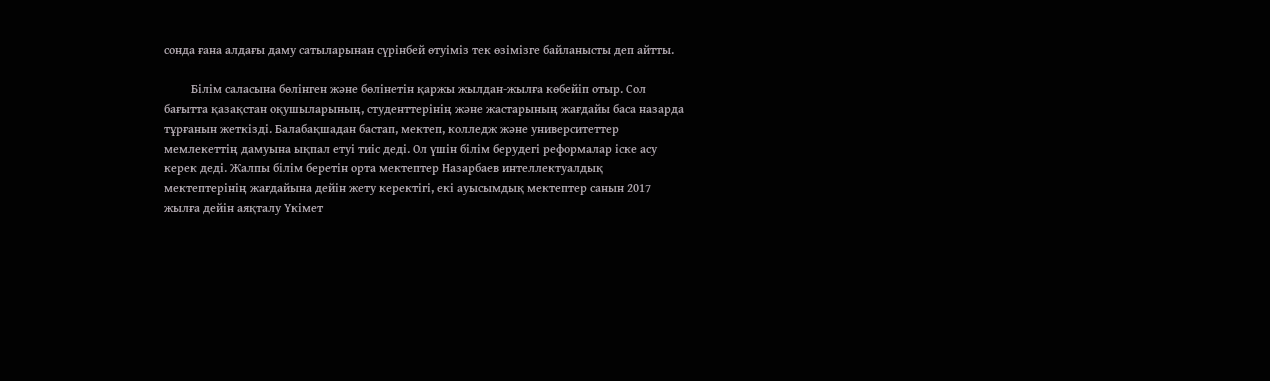сонда ғана алдағы даму сатыларынан сүрінбей өтуіміз тек өзімізге байланысты деп айтты.

         Білім саласына бөлінген және бөлінетін қаржы жылдан-жылға көбейіп отыр. Сол бағытта қазақстан оқушыларының, студенттерінің және жастарының жағдайы баса назарда тұрғанын жеткізді. Балабақшадан бастап, мектеп, колледж және университеттер мемлекеттің дамуына ықпал етуі тиіс деді. Ол үшін білім берудегі реформалар іске асу керек деді. Жалпы білім беретін орта мектептер Назарбаев интеллектуалдық мектептерінің жағдайына дейін жету керектігі, екі ауысымдық мектептер санын 2017 жылға дейін аяқталу Үкімет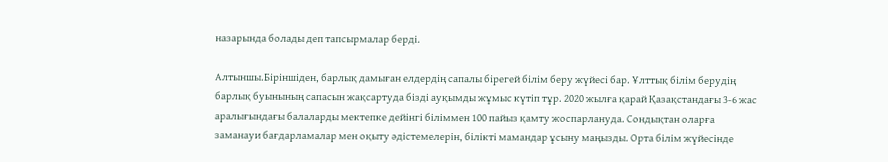назарында болады деп тапсырмалар берді.

Алтыншы.Біріншіден, барлық дамыған елдердің сапалы бірегей білім беру жүйесі бар. Ұлттық білім берудің барлық буынының сапасын жақсартуда бізді ауқымды жұмыс күтіп тұр. 2020 жылға қарай Қазақстандағы 3-6 жас аралығындағы балаларды мектепке дейінгі біліммен 100 пайыз қамту жоспарлануда. Сондықтан оларға заманауи бағдарламалар мен оқыту әдістемелерін, білікті мамандар ұсыну маңызды. Орта білім жүйесінде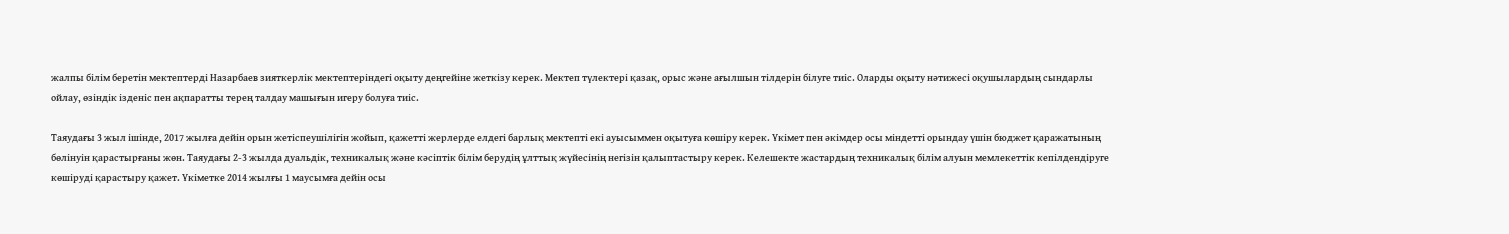жалпы білім беретін мектептерді Назарбаев зияткерлік мектептеріндегі оқыту деңгейіне жеткізу керек. Мектеп түлектері қазақ, орыс және ағылшын тілдерін білуге тиіс. Оларды оқыту нәтижесі оқушылардың сындарлы ойлау, өзіндік ізденіс пен ақпаратты терең талдау машығын игеру болуға тиіс.

Таяудағы 3 жыл ішінде, 2017 жылға дейін орын жетіспеушілігін жойып, қажетті жерлерде елдегі барлық мектепті екі ауысыммен оқытуға көшіру керек. Үкімет пен әкімдер осы міндетті орындау үшін бюджет қаражатының бөлінуін қарастырғаны жөн. Таяудағы 2-3 жылда дуальдік, техникалық және кәсіптік білім берудің ұлттық жүйесінің негізін қалыптастыру керек. Келешекте жастардың техникалық білім алуын мемлекеттік кепілдендіруге көшіруді қарастыру қажет. Үкіметке 2014 жылғы 1 маусымға дейін осы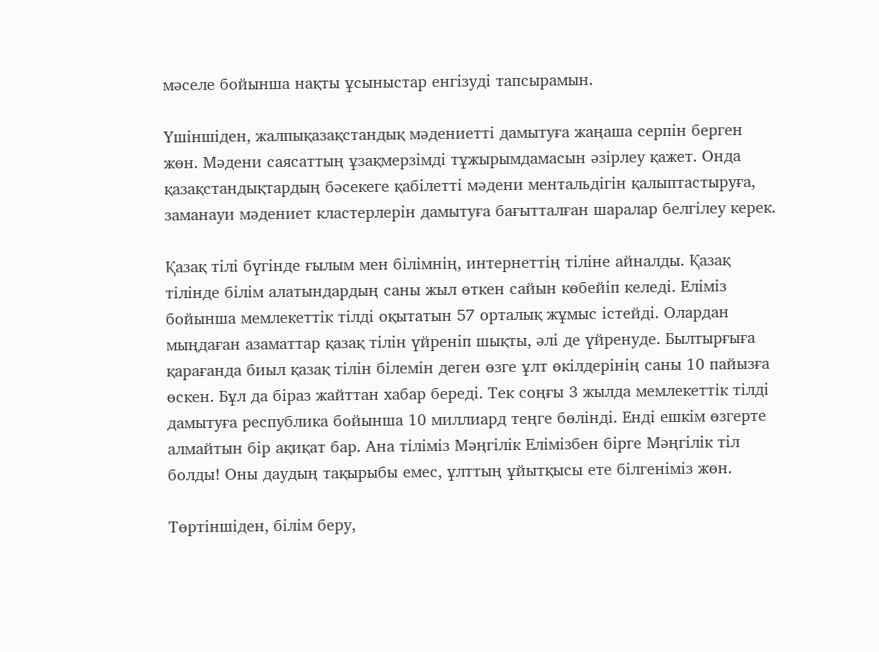мәселе бойынша нақты ұсыныстар енгізуді тапсырамын.

Үшіншіден, жалпықазақстандық мәдениетті дамытуға жаңаша серпін берген жөн. Мәдени саясаттың ұзақмерзімді тұжырымдамасын әзірлеу қажет. Онда қазақстандықтардың бәсекеге қабілетті мәдени ментальдігін қалыптастыруға, заманауи мәдениет кластерлерін дамытуға бағытталған шаралар белгілеу керек.

Қазақ тілі бүгінде ғылым мен білімнің, интернеттің тіліне айналды. Қазақ тілінде білім алатындардың саны жыл өткен сайын көбейіп келеді. Еліміз бойынша мемлекеттік тілді оқытатын 57 орталық жұмыс істейді. Олардан мыңдаған азаматтар қазақ тілін үйреніп шықты, әлі де үйренуде. Былтырғыға қарағанда биыл қазақ тілін білемін деген өзге ұлт өкілдерінің саны 10 пайызға өскен. Бұл да біраз жайттан хабар береді. Тек соңғы 3 жылда мемлекеттік тілді дамытуға республика бойынша 10 миллиард теңге бөлінді. Енді ешкім өзгерте алмайтын бір ақиқат бар. Ана тіліміз Мәңгілік Елімізбен бірге Мәңгілік тіл болды! Оны даудың тақырыбы емес, ұлттың ұйытқысы ете білгеніміз жөн.

Төртіншіден, білім беру,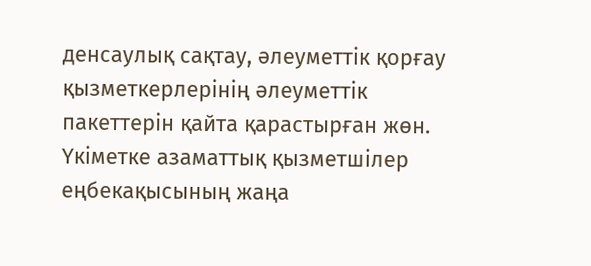денсаулық сақтау, әлеуметтік қорғау қызметкерлерінің әлеуметтік пакеттерін қайта қарастырған жөн. Үкіметке азаматтық қызметшілер еңбекақысының жаңа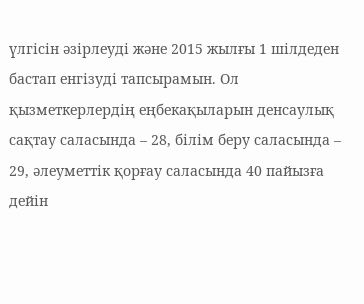үлгісін әзірлеуді және 2015 жылғы 1 шілдеден бастап енгізуді тапсырамын. Ол қызметкерлердің еңбекақыларын денсаулық сақтау саласында – 28, білім беру саласында – 29, әлеуметтік қорғау саласында 40 пайызға дейін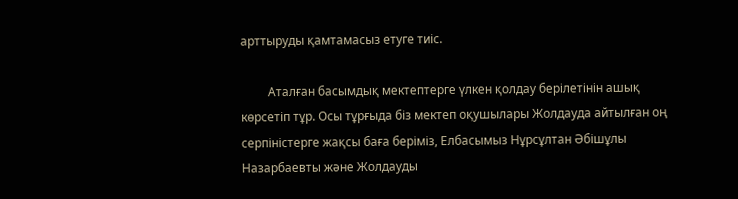арттыруды қамтамасыз етуге тиіс.

         Аталған басымдық мектептерге үлкен қолдау берілетінін ашық көрсетіп тұр. Осы тұрғыда біз мектеп оқушылары Жолдауда айтылған оң серпіністерге жақсы баға беріміз, Елбасымыз Нұрсұлтан Әбішұлы Назарбаевты және Жолдауды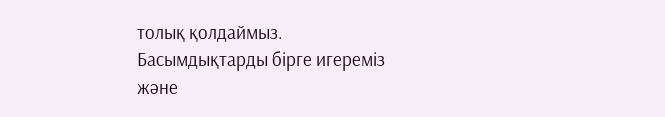толық қолдаймыз. Басымдықтарды бірге игереміз және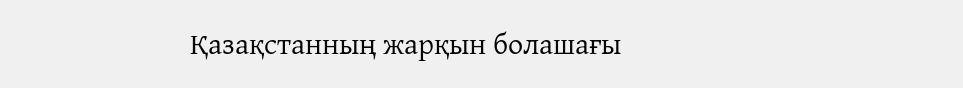Қазақстанның жарқын болашағы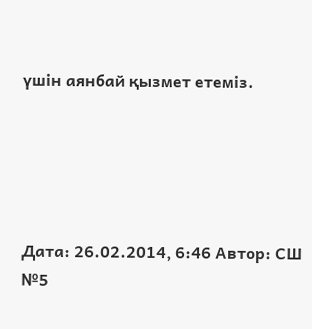үшін аянбай қызмет етеміз.





Дата: 26.02.2014, 6:46 Автор: СШ №5